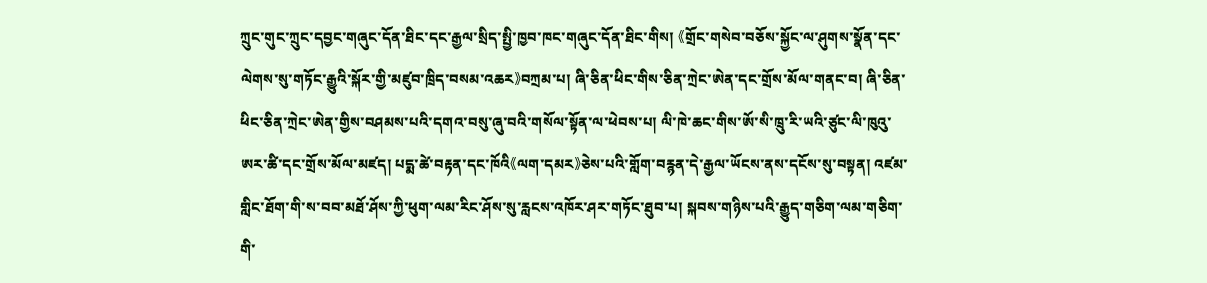ཀྲུང་གུང་ཀྲུང་དབྱང་གཞུང་དོན་ཐིང་དང་རྒྱལ་སྲིད་སྤྱི་ཁྱབ་ཁང་གཞུང་དོན་ཐིང་གིས། 《གྲོང་གསེབ་བཅོས་སྐྱོང་ལ་ཤུགས་སྣོན་དང་ལེགས་སུ་གཏོང་རྒྱུའི་སྐོར་གྱི་མཛུབ་ཁྲིད་བསམ་འཆར》བཀྲམ་པ། ཞི་ཅིན་ཕིང་གིས་ཅིན་ཀྲེང་ཨེན་དང་གྲོས་མོལ་གནང་བ། ཞི་ཅིན་ཕིང་ཅིན་ཀྲེང་ཨེན་གྱིས་བཤམས་པའི་དགའ་བསུ་ཞུ་བའི་གསོལ་སྟོན་ལ་ཕེབས་པ། ལི་ཁེ་ཆང་གིས་ཨོ་སི་ཁྲུ་རི་ཡའི་ཙུང་ལི་ཁུའུ་ཨར་ཚི་དང་གྲོས་མོལ་མཛད། པདྨ་ཚེ་བརྟན་དང་ཁོའི《ལག་དམར》ཅེས་པའི་གློག་བརྙན་དེ་རྒྱལ་ཡོངས་ནས་དངོས་སུ་བསྟན། འཛམ་གླིང་ཐོག་གི་ས་བབ་མཐོ་ཤོས་ཀྱི་ཕུག་ལམ་རིང་ཤོས་སུ་རླངས་འཁོར་ཤར་གཏོང་ཐུབ་པ། སྐབས་གཉིས་པའི་རྒྱུད་གཅིག་ལམ་གཅིག་གི་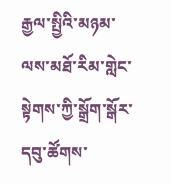རྒྱལ་སྤྱིའི་མཉམ་ལས་མཐོ་རིམ་གླེང་སྟེགས་ཀྱི་སྒྲོག་སྒོར་དབུ་ཚོགས་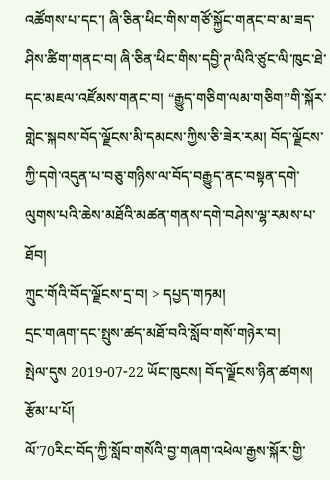འཚོགས་པ་དང་། ཞི་ཅིན་ཕིང་གིས་གཙོ་སྐྱོང་གནང་བ་མ་ཟད་ཤིས་ཚིག་གནང་བ། ཞི་ཅིན་ཕིང་གིས་དབྱི་ཊ་ལིའི་ཙུང་ལི་ཁུང་ཐེ་དང་མཇལ་འཛོམས་གནང་བ། “རྒྱུད་གཅིག་ལམ་གཅིག”གི་སྐོར་གླེང་སྐབས་བོད་ལྗོངས་མི་དམངས་ཀྱིས་ཅི་ཟེར་རམ། བོད་ལྗོངས་ཀྱི་དགེ་འདུན་པ་བཅུ་གཉིས་ལ་བོད་བརྒྱུད་ནང་བསྟན་དགེ་ལུགས་པའི་ཆེས་མཐོའི་མཚན་གནས་དགེ་བཤེས་ལྷ་རམས་པ་ཐོབ།
ཀྲུང་གོའི་བོད་ལྗོངས་དྲ་བ། > དཔྱད་གཏམ།
དྲང་གཞག་དང་སྤུས་ཚད་མཐོ་བའི་སློབ་གསོ་གཉེར་བ།
སྤེལ་དུས 2019-07-22 ཡོང་ཁུངས། བོད་ལྗོངས་ཉིན་ཚགས། རྩོམ་པ་པོ།
ལོ་70རིང་བོད་ཀྱི་སློབ་གསོའི་བྱ་གཞག་འཕེལ་རྒྱས་སྐོར་གྱི་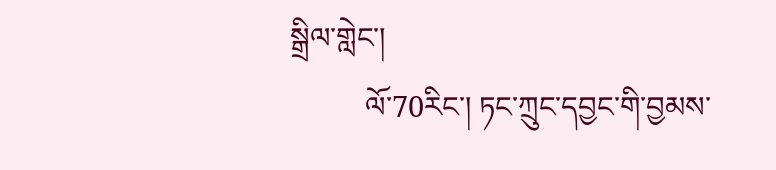སྒྲིལ་གླེང་།
          ལོ་70རིང་། ཏང་ཀྲུང་དབྱང་གི་བྱམས་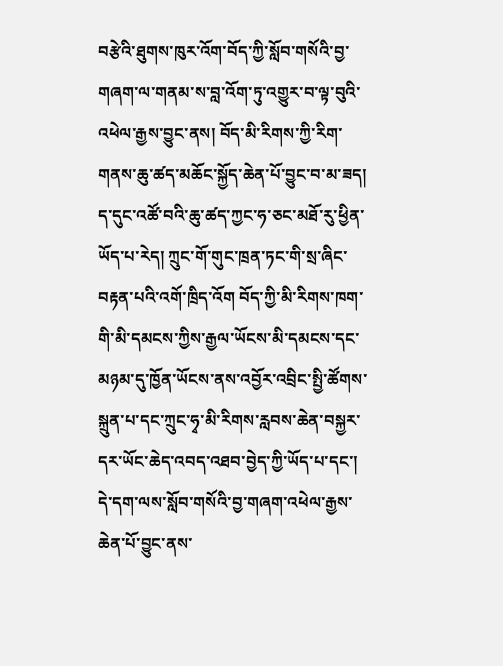བརྩེའི་ཐུགས་ཁུར་འོག་བོད་ཀྱི་སློབ་གསོའི་བྱ་གཞག་ལ་གནམ་ས་བླ་འོག་ཏུ་འགྱུར་བ་ལྟ་བུའི་འཕེལ་རྒྱས་བྱུང་ནས། བོད་མི་རིགས་ཀྱི་རིག་གནས་ཆུ་ཚད་མཆོང་སྐྱོད་ཆེན་པོ་བྱུང་བ་མ་ཟད། ད་དུང་འཚོ་བའི་ཆུ་ཚད་ཀྱང་ཧ་ཅང་མཐོ་རུ་ཕྱིན་ཡོད་པ་རེད། ཀྲུང་གོ་གུང་ཁྲན་ཏང་གི་སྲ་ཞིང་བརྟན་པའི་འགོ་ཁྲིད་འོག བོད་ཀྱི་མི་རིགས་ཁག་གི་མི་དམངས་ཀྱིས་རྒྱལ་ཡོངས་མི་དམངས་དང་མཉམ་དུ་ཁྱོན་ཡོངས་ནས་འབྱོར་འབྲིང་སྤྱི་ཚོགས་སྐྲུན་པ་དང་ཀྲུང་ཧྭ་མི་རིགས་རླབས་ཆེན་བསྐྱར་དར་ཡོང་ཆེད་འབད་འཐབ་བྱེད་ཀྱི་ཡོད་པ་དང་། དེ་དག་ལས་སློབ་གསོའི་བྱ་གཞག་འཕེལ་རྒྱས་ཆེན་པོ་བྱུང་ནས་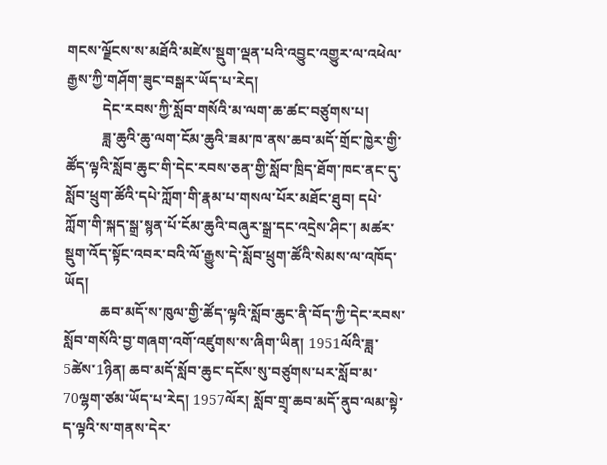གངས་ལྗོངས་ས་མཐོའི་མཛེས་སྡུག་ལྡན་པའི་འབྱུང་འགྱུར་ལ་འཕེལ་རྒྱས་ཀྱི་གཤོག་ཟུང་བསྒར་ཡོད་པ་རེད།
          དེང་རབས་ཀྱི་སློབ་གསོའི་མ་ལག་ཆ་ཚང་བཙུགས་པ།
          ཟླ་ཆུའི་ཆུ་ལག་ངོམ་ཆུའི་ཟམ་ཁ་ནས་ཆབ་མདོ་གྲོང་ཁྱེར་གྱི་ཚོད་ལྟའི་སློབ་ཆུང་གི་དེང་རབས་ཅན་གྱི་སློབ་ཁྲིད་ཐོག་ཁང་ནང་དུ་སློབ་ཕྲུག་ཚོའི་དཔེ་ཀློག་གི་རྣམ་པ་གསལ་པོར་མཐོང་ཐུབ། དཔེ་ཀློག་གི་སྐད་སྒྲ་སྙན་པོ་ངོམ་ཆུའི་བཞུར་སྒྲ་དང་འདྲེས་ཤིང་། མཚར་སྡུག་འོད་སྟོང་འབར་བའི་ལོ་རྒྱུས་དེ་སློབ་ཕྲུག་ཚོའི་སེམས་ལ་འཁོད་ཡོད།
          ཆབ་མདོ་ས་ཁུལ་གྱི་ཚོད་ལྟའི་སློབ་ཆུང་ནི་བོད་ཀྱི་དེང་རབས་སློབ་གསོའི་བྱ་གཞག་འགོ་འཛུགས་ས་ཞིག་ཡིན། 1951ལོའི་ཟླ་5ཚེས་1ཉིན། ཆབ་མདོ་སློབ་ཆུང་དངོས་སུ་བཙུགས་པར་སློབ་མ་70ལྷག་ཙམ་ཡོད་པ་རེད། 1957ལོར། སློབ་གྲྭ་ཆབ་མདོ་ནུབ་ལམ་སྟེ་ད་ལྟའི་ས་གནས་དེར་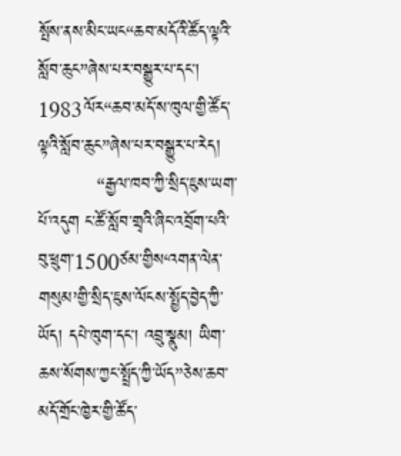སྤོས་ནས་མིང་ཡང“ཆབ་མདོའི་ཚོད་ལྟའི་སློབ་ཆུང”ཞེས་པར་བསྒྱུར་པ་དང་། 1983ལོར“ཆབ་མདོ་ས་ཁུལ་གྱི་ཚོད་ལྟའི་སློབ་ཆུང”ཞེས་པར་བསྒྱུར་པ་རེད།
          “རྒྱལ་ཁབ་ཀྱི་སྲིད་ཇུས་ཡག་པོ་འདུག ང་ཚོ་སློབ་གྲྭའི་ཞིང་འབྲོག་པའི་བུ་ཕྲུག་1500ཙམ་གྱིས‘འགན་ལེན་གསུམ’གྱི་སྲིད་ཇུས་ལོངས་སྤྱོད་བྱེད་ཀྱི་ཡོད། དཔེ་ཁུག་དང་། འབྲུ་སྣུམ། ཡིག་ཆས་སོགས་ཀྱང་སྤྲོད་ཀྱི་ཡོད”ཅེས་ཆབ་མདོ་གྲོང་ཁྱེར་གྱི་ཚོད་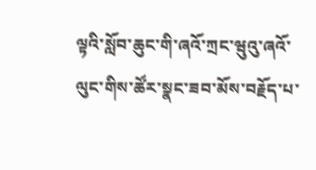ལྟའི་སློབ་ཆུང་གི་ཞའོ་ཀྲང་ཝུའུ་ཞའོ་ལུང་གིས་ཚོར་སྣང་ཟབ་མོས་བརྗོད་པ་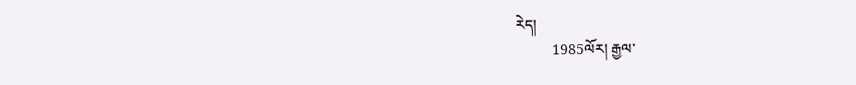རེད།
          1985ལོར། རྒྱལ་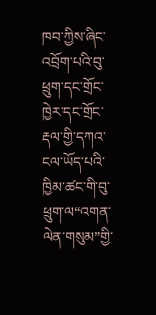ཁབ་ཀྱིས་ཞིང་འབྲོག་པའི་བུ་ཕྲུག་དང་གྲོང་ཁྱེར་དང་གྲོང་རྡལ་གྱི་དཀའ་ངལ་ཡོད་པའི་ཁྱིམ་ཚང་གི་བུ་ཕྲུག་ལ“འགན་ལེན་གསུམ”གྱི་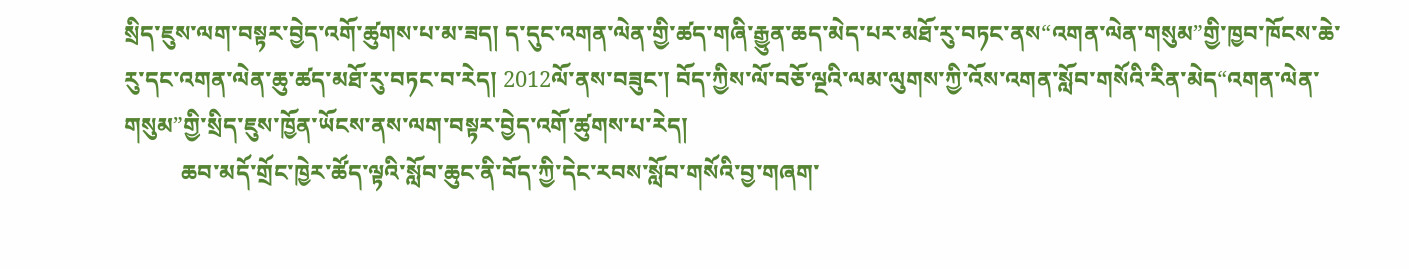སྲིད་ཇུས་ལག་བསྟར་བྱེད་འགོ་ཚུགས་པ་མ་ཟད། ད་དུང་འགན་ལེན་གྱི་ཚད་གཞི་རྒྱུན་ཆད་མེད་པར་མཐོ་རུ་བཏང་ནས“འགན་ལེན་གསུམ”གྱི་ཁྱབ་ཁོངས་ཆེ་རུ་དང་འགན་ལེན་ཆུ་ཚད་མཐོ་རུ་བཏང་བ་རེད། 2012ལོ་ནས་བཟུང་། བོད་ཀྱིས་ལོ་བཅོ་ལྔའི་ལམ་ལུགས་ཀྱི་འོས་འགན་སློབ་གསོའི་རིན་མེད“འགན་ལེན་གསུམ”གྱི་སྲིད་ཇུས་ཁྱོན་ཡོངས་ནས་ལག་བསྟར་བྱེད་འགོ་ཚུགས་པ་རེད།
          ཆབ་མདོ་གྲོང་ཁྱེར་ཚོད་ལྟའི་སློབ་ཆུང་ནི་བོད་ཀྱི་དེང་རབས་སློབ་གསོའི་བྱ་གཞག་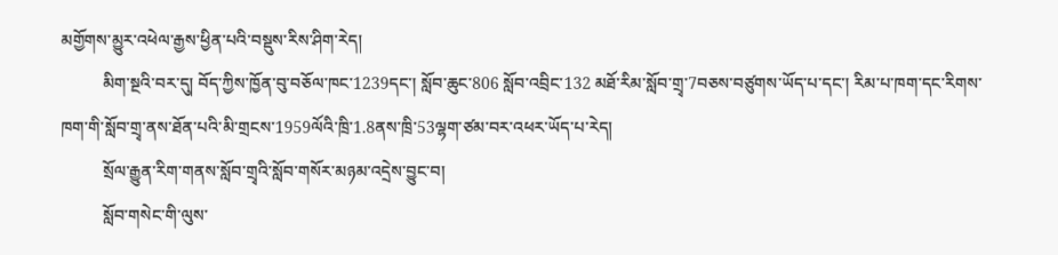མགྱོགས་མྱུར་འཕེལ་རྒྱས་ཕྱིན་པའི་བསྡུས་རིས་ཤིག་རེད།
          མིག་སྔའི་བར་དུ། བོད་ཀྱིས་ཁྱོན་བུ་བཅོལ་ཁང་1239དང་། སློབ་ཆུང་806 སློབ་འབྲིང་132 མཐོ་རིམ་སློབ་གྲྭ་7བཅས་བཙུགས་ཡོད་པ་དང་། རིམ་པ་ཁག་དང་རིགས་ཁག་གི་སློབ་གྲྭ་ནས་ཐོན་པའི་མི་གྲངས་1959ལོའི་ཁྲི་1.8ནས་ཁྲི་53ལྷག་ཙམ་བར་འཕར་ཡོད་པ་རེད།
          སྲོལ་རྒྱུན་རིག་གནས་སློབ་གྲྭའི་སློབ་གསོར་མཉམ་འདྲེས་བྱུང་བ།
          སློབ་གསེང་གི་ལུས་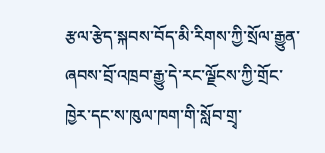རྩལ་རྩེད་སྐབས་བོད་མི་རིགས་ཀྱི་སྲོལ་རྒྱུན་ཞབས་བྲོ་འཁྲབ་རྒྱུ་དེ་རང་ལྗོངས་ཀྱི་གྲོང་ཁྱེར་དང་ས་ཁུལ་ཁག་གི་སློབ་གྲྭ་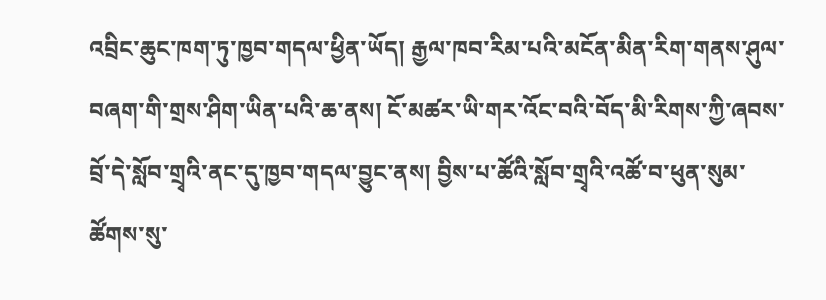འབྲིང་ཆུང་ཁག་ཏུ་ཁྱབ་གདལ་ཕྱིན་ཡོད། རྒྱལ་ཁབ་རིམ་པའི་མངོན་མིན་རིག་གནས་ཤུལ་བཞག་གི་གྲས་ཤིག་ཡིན་པའི་ཆ་ནས། ངོ་མཚར་ཡི་གར་འོང་བའི་བོད་མི་རིགས་ཀྱི་ཞབས་བྲོ་དེ་སློབ་གྲྭའི་ནང་དུ་ཁྱབ་གདལ་བྱུང་ནས། བྱིས་པ་ཚོའི་སློབ་གྲྭའི་འཚོ་བ་ཕུན་སུམ་ཚོགས་སུ་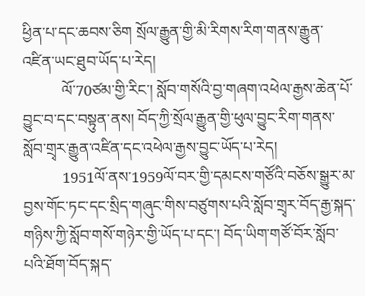ཕྱིན་པ་དང་ཆབས་ཅིག སྲོལ་རྒྱུན་གྱི་མི་རིགས་རིག་གནས་རྒྱུན་འཛིན་ཡང་ཐུབ་ཡོད་པ་རེད།
          ལོ་70ཙམ་གྱི་རིང་། སློབ་གསོའི་བྱ་གཞག་འཕེལ་རྒྱས་ཆེན་པོ་བྱུང་བ་དང་བསྟུན་ནས། བོད་ཀྱི་སྲོལ་རྒྱུན་གྱི་ཕུལ་བྱུང་རིག་གནས་སློབ་གྲྭར་རྒྱུན་འཛིན་དང་འཕེལ་རྒྱས་བྱུང་ཡོད་པ་རེད།
          1951ལོ་ནས་1959ལོ་བར་གྱི་དམངས་གཙོའི་བཅོས་སྒྱུར་མ་བྱས་གོང་ཏང་དང་སྲིད་གཞུང་གིས་བཙུགས་པའི་སློབ་གྲྭར་བོད་རྒྱ་སྐད་གཉིས་ཀྱི་སློབ་གསོ་གཉེར་གྱི་ཡོད་པ་དང་། བོད་ཡིག་གཙོ་བོར་སློབ་པའི་ཐོག་བོད་སྐད་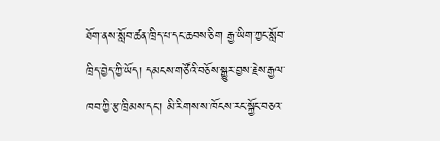ཐོག་ནས་སློབ་ཚན་ཁྲིད་པ་དང་ཆབས་ཅིག རྒྱ་ཡིག་ཀྱང་སློབ་ཁྲིད་བྱེད་ཀྱི་ཡོད། དམངས་གཙོའི་བཅོས་སྒྱུར་བྱས་རྗེས་རྒྱལ་ཁབ་ཀྱི་རྩ་ཁྲིམས་དང་། མི་རིགས་ས་ཁོངས་རང་སྐྱོང་བཅའ་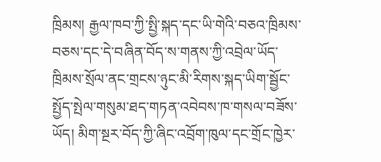ཁྲིམས། རྒྱལ་ཁབ་ཀྱི་སྤྱི་སྐད་དང་ཡི་གེའི་བཅའ་ཁྲིམས་བཅས་དང་དེ་བཞིན་བོད་ས་གནས་ཀྱི་འབྲེལ་ཡོད་ཁྲིམས་སྲོལ་ནང་གྲངས་ཉུང་མི་རིགས་སྐད་ཡིག་སྦྱོང་སྤྱོད་སྤེལ་གསུམ་ཐད་གཏན་འབེབས་ཁ་གསལ་བཟོས་ཡོད། མིག་སྔར་བོད་ཀྱི་ཞིང་འབྲོག་ཁུལ་དང་གྲོང་ཁྱེར་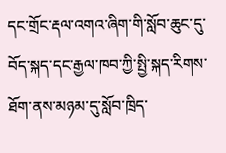དང་གྲོང་རྡལ་འགའ་ཞིག་གི་སློབ་ཆུང་དུ་བོད་སྐད་དང་རྒྱལ་ཁབ་ཀྱི་སྤྱི་སྐད་རིགས་ཐོག་ནས་མཉམ་དུ་སློབ་ཁྲིད་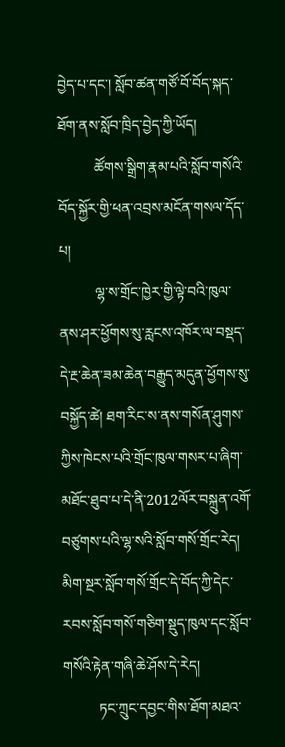བྱེད་པ་དང་། སློབ་ཚན་གཙོ་བོ་བོད་སྐད་ཐོག་ནས་སློབ་ཁྲིད་བྱེད་ཀྱི་ཡོད།
          ཚོགས་སྒྲིག་རྣམ་པའི་སློབ་གསོའི་བོད་སྐྱོར་གྱི་ཕན་འབྲས་མངོན་གསལ་དོད་པ།
          ལྷ་ས་གྲོང་ཁྱེར་གྱི་ལྟེ་བའི་ཁུལ་ནས་ཤར་ཕྱོགས་སུ་རླངས་འཁོར་ལ་བསྡད་དེ་རྔ་ཆེན་ཟམ་ཆེན་བརྒྱུད་མདུན་ཕྱོགས་སུ་བསྐྱོད་ཚེ། ཐག་རིང་ས་ནས་གསོན་ཤུགས་ཀྱིས་ཁེངས་པའི་གྲོང་ཁུལ་གསར་པ་ཞིག་མཐོང་ཐུབ་པ་དེ་ནི་2012ལོར་བསྐྲུན་འགོ་བཙུགས་པའི་ལྷ་སའི་སློབ་གསོ་གྲོང་རེད། མིག་སྔར་སློབ་གསོ་གྲོང་དེ་བོད་ཀྱི་དེང་རབས་སློབ་གསོ་གཅིག་སྡུད་ཁུལ་དང་སློབ་གསོའི་རྟེན་གཞི་ཆེ་ཤོས་དེ་རེད།
          ཏང་ཀྲུང་དབྱང་གིས་ཐོག་མཐའ་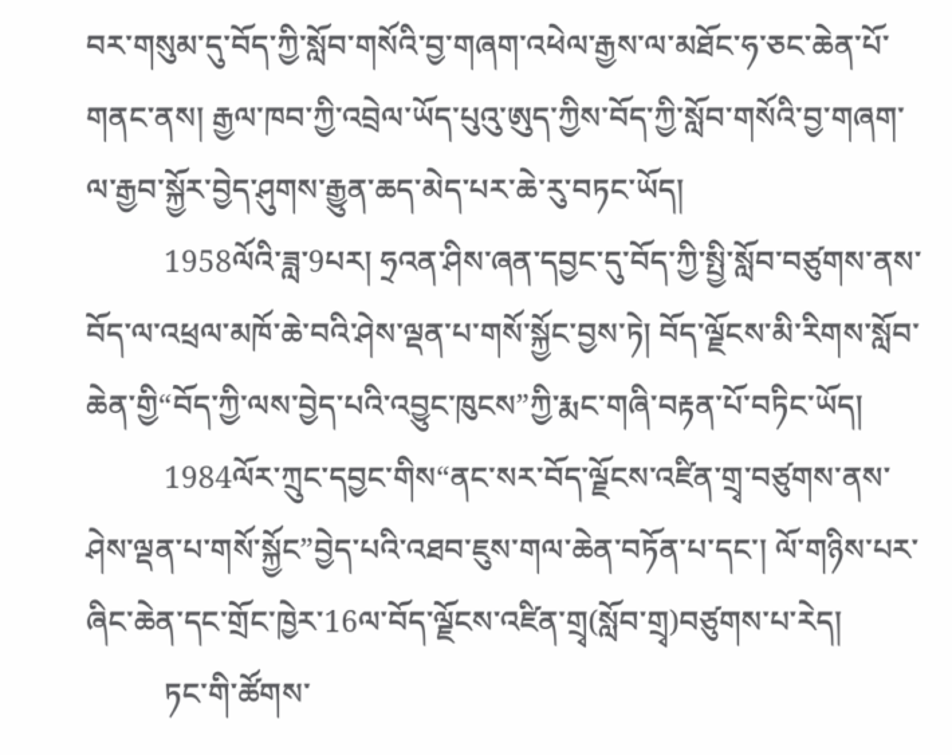བར་གསུམ་དུ་བོད་ཀྱི་སློབ་གསོའི་བྱ་གཞག་འཕེལ་རྒྱས་ལ་མཐོང་ཧ་ཅང་ཆེན་པོ་གནང་ནས། རྒྱལ་ཁབ་ཀྱི་འབྲེལ་ཡོད་པུའུ་ཨུད་ཀྱིས་བོད་ཀྱི་སློབ་གསོའི་བྱ་གཞག་ལ་རྒྱབ་སྐྱོར་བྱེད་ཤུགས་རྒྱུན་ཆད་མེད་པར་ཆེ་རུ་བཏང་ཡོད།
          1958ལོའི་ཟླ་9པར། ཧྲའན་ཤིས་ཞན་དབྱང་དུ་བོད་ཀྱི་སྤྱི་སློབ་བཙུགས་ནས་བོད་ལ་འཕྲལ་མཁོ་ཆེ་བའི་ཤེས་ལྡན་པ་གསོ་སྐྱོང་བྱས་ཏེ། བོད་ལྗོངས་མི་རིགས་སློབ་ཆེན་གྱི“བོད་ཀྱི་ལས་བྱེད་པའི་འབྱུང་ཁུངས”ཀྱི་རྨང་གཞི་བརྟན་པོ་བཏིང་ཡོད།
          1984ལོར་ཀྲུང་དབྱང་གིས“ནང་སར་བོད་ལྗོངས་འཛིན་གྲྭ་བཙུགས་ནས་ཤེས་ལྡན་པ་གསོ་སྐྱོང”བྱེད་པའི་འཐབ་ཇུས་གལ་ཆེན་བཏོན་པ་དང་། ལོ་གཉིས་པར་ཞིང་ཆེན་དང་གྲོང་ཁྱེར་16ལ་བོད་ལྗོངས་འཛིན་གྲྭ(སློབ་གྲྭ)བཙུགས་པ་རེད།
          ཏང་གི་ཚོགས་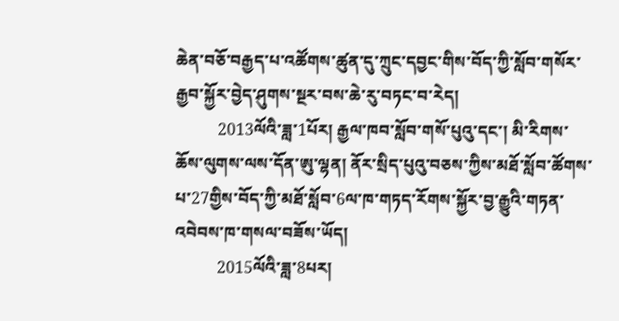ཆེན་བཅོ་བརྒྱད་པ་འཚོགས་ཚུན་དུ་ཀྲུང་དབྱང་གིས་བོད་ཀྱི་སློབ་གསོར་རྒྱབ་སྐྱོར་བྱེད་ཤུགས་སྔར་བས་ཆེ་རུ་བཏང་བ་རེད།
          2013ལོའི་ཟླ་1པོར། རྒྱལ་ཁབ་སློབ་གསོ་པུའུ་དང་། མི་རིགས་ཆོས་ལུགས་ལས་དོན་ཨུ་ལྷན། ནོར་སྲིད་པུའུ་བཅས་ཀྱིས་མཐོ་སློབ་ཚོགས་པ་27གྱིས་བོད་ཀྱི་མཐོ་སློབ་6ལ་ཁ་གཏད་རོགས་སྐྱོར་བྱ་རྒྱུའི་གཏན་འབེབས་ཁ་གསལ་བཟོས་ཡོད།
          2015ལོའི་ཟླ་8པར།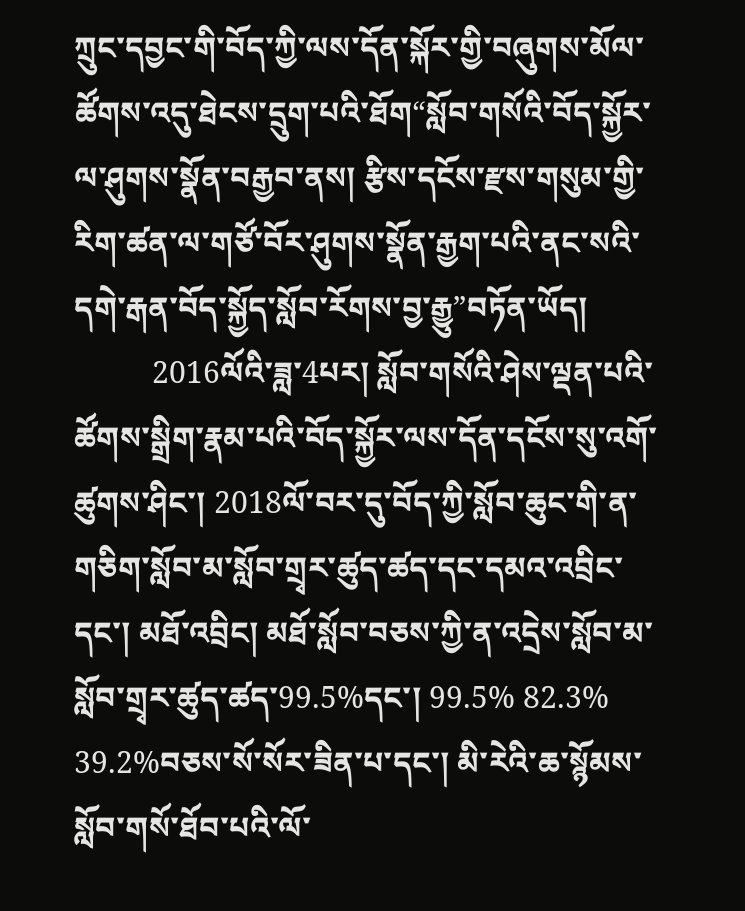ཀྲུང་དབྱང་གི་བོད་ཀྱི་ལས་དོན་སྐོར་གྱི་བཞུགས་མོལ་ཚོགས་འདུ་ཐེངས་དྲུག་པའི་ཐོག“སློབ་གསོའི་བོད་སྐྱོར་ལ་ཤུགས་སྣོན་བརྒྱབ་ནས། རྩིས་དངོས་རྫས་གསུམ་གྱི་རིག་ཚན་ལ་གཙོ་བོར་ཤུགས་སྣོན་རྒྱག་པའི་ནང་སའི་དགེ་རྒན་བོད་སྐྱོད་སློབ་རོགས་བྱ་རྒྱུ”བཏོན་ཡོད།
          2016ལོའི་ཟླ་4པར། སློབ་གསོའི་ཤེས་ལྡན་པའི་ཚོགས་སྒྲིག་རྣམ་པའི་བོད་སྐྱོར་ལས་དོན་དངོས་སུ་འགོ་ཚུགས་ཤིང་། 2018ལོ་བར་དུ་བོད་ཀྱི་སློབ་ཆུང་གི་ན་གཅིག་སློབ་མ་སློབ་གྲྭར་ཚུད་ཚད་དང་དམའ་འབྲིང་དང་། མཐོ་འབྲིང། མཐོ་སློབ་བཅས་ཀྱི་ན་འདྲེས་སློབ་མ་སློབ་གྲྭར་ཚུད་ཚད་99.5%དང་། 99.5% 82.3% 39.2%བཅས་སོ་སོར་ཟིན་པ་དང་། མི་རེའི་ཆ་སྙོམས་སློབ་གསོ་ཐོབ་པའི་ལོ་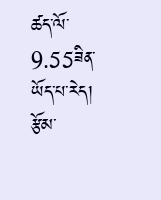ཚད་ལོ་9.55ཟིན་ཡོད་པ་རེད།
རྩོམ་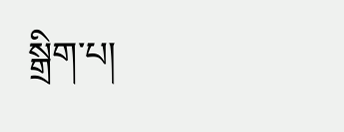སྒྲིག་པ།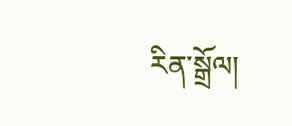རིན་སྒྲོལ།